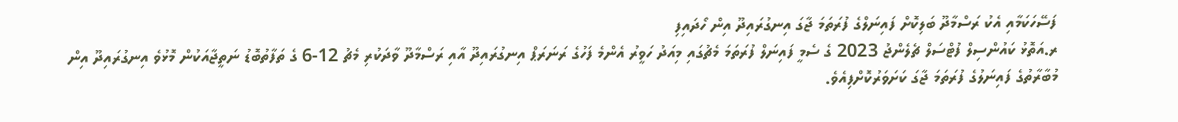ފަސޭހަކަމާއި އެކު ރަސްމާދޫ ބަލިކޮށް ފައިނަލްގެ ފުރަތަމަ ޖާގަ އިނގުރައިދޫ އިން ހޯދައިފި
ރ.އަތޮޅު ކައުންސިލް ފުޓްސަލް ޗެލެންޖު 2023 ގެ ސެމީ ފައިނަލް ފުރަތަމަ މެޗުގައި މިއަދު ހަވީރު އެންމެ ފަހުގެ ރަނަރަޕް އިނގުރައިދޫ އާއި ރަސްމާދޫ ވާދަކުރި މެޗު 12-6 ގެ ތަފާތުބޮޑު ނަތީޖާއަކުން މޮޅުވެ އިނގުރައިދޫ އިން މުބާރާތުގެ ފައިނަލުގެ ފުރަތަމަ ޖާގަ ކަށަވަރުކޮށްފިއެވެ.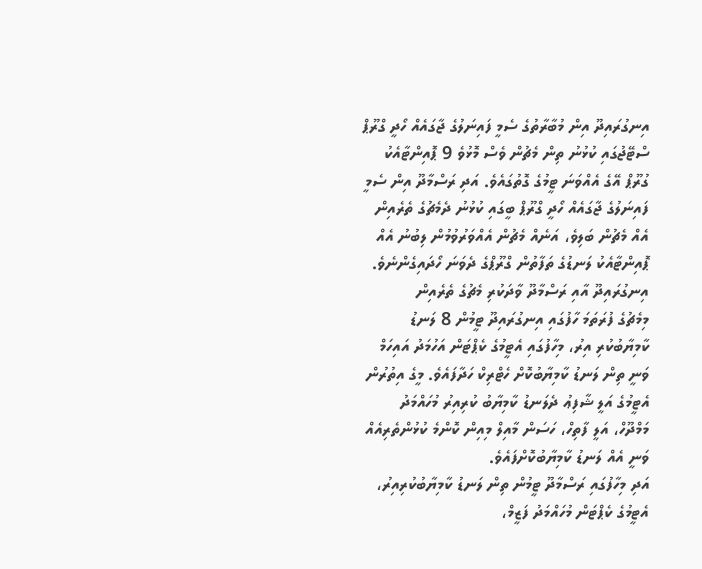އިނގުރައިދޫ އިން މުބާރާތުގެ ސެމީ ފައިނަލުގެ ޖާގައެއް ހޯދީ ގްރޫޕް ސްޓޭޖުގައި ކުޅުނު ތިން މެޗުން ވެސް މޮޅުވެ 9 ޕޮއިންޓާއެކު ގުރޫޕް އޭގެ އެއްވަނަ ޓީމުގެ ގޮތުގައެވެ. އަދި ރަސްމާދޫ އިން ސެމީ ފައިނަލުގެ ޖާގައެއް ހޯދީ ގްރޫޕް ބީގައި ކުޅުނު ދެމެޗުގެ ތެރެއިން އެއް މެޗުން ބަލިވެ، އަނެއް މެޗުން އެއްވަރުވުމުން ލިބުނު އެއް ޕޮއިންޓާއެކު ލަނޑުގެ ތަފާތުން ގްރޫޕްގެ ދެވަނަ ހޯދައިގެންނެވެ.
އިނގުރައިދޫ އާއި ރަސްމާދޫ ވާދަކުރި މެޗުގެ ތެރެއިން
މިމެޗުގެ ފުރަތަމަ ހާފުގައި އިނގުރައިދޫ ޓީމުން 8 ލަނޑު ކާމިޔާބުކުރި އިރު، މިހާފުގައި އެޓީމުގެ ކެޕްޓަން އަހުމަދު އައިހަމް ވަނީ ތިން ލަނޑު ކާމިޔާބުކޮށް ހެޓްރިކް ހަދާފައެވެ. މީގެ އިތުރުން އެޓީމުގެ އަލީ ޝާފިޢު ދެލަނޑު ކާމިޔާބު ކުރިއިރު މުހައްމަދު މަމްދޫހް، އަލީ ފާތިހް، ހަސަން މާއިލް މިއިން ކޮންމެ ކުޅުންތެރިއެއް ވަނީ އެއް ލަނޑު ކާމިޔާބުކޮށްފައެވެ.
އަދި މިހާފުގައި ރަސްމާދޫ ޓީމުން ތިން ލަނޑު ކާމިޔާބުކުރިއިރު، އެޓީމުގެ ކެޕްޓަން މުހައްމަދު ފަޒީމް،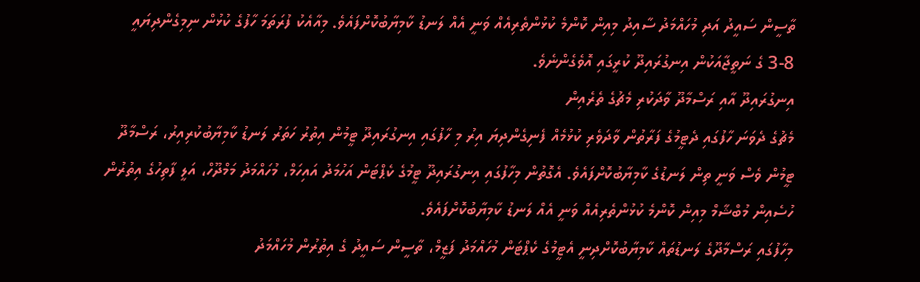ތާސީން ސައީދު އަދި މުހައްމަދު ސާއިދު މިއިން ކޮންމެ ކުޅުންތެރިއެއް ވަނީ އެއް ލަނޑު ކާމިޔާބުކޮށްފައެވެ. މިއާއެކު ފުރަތަމަ ހާފުގެ ކުޅުން ނިމިގެންދިޔައީ 8-3 ގެ ނަތީޖާއަކުން އިނގުރައިދޫ ކުރީގައި އޮވެގެންނެވެ.
އިނގުރައިދޫ އާއި ރަސްމާދޫ ވާދަކުރި މެޗުގެ ތެރެއިން
މެޗުގެ ދެވަނަ ހާފުގައި ދެޓީމުގެ ފަރާތުން ވާދަވެރި ކުޅުމެއް ފެނިގެންދިޔަ އިރު މި ހާފުގައި އިނގުރައިދޫ ޓީމުން އިތުރު ހަތަރު ލަނޑު ކާމިޔާބުކުރިއިރު، ރަސްމާދޫ ޓީމުން ވެސް ވަނީ ތިން ލަނޑުގެ ކާމިޔާބުކޮށްފައެވެ. އެގޮތުން މިހާފުގައި އިނގުރައިދޫ ޓީމުގެ ކެޕްޓަން އަހުމަދު އައިހަމް، މުހައްމަދު މަމްދޫހް، އަލީ ފާތިހުގެ އިތުރުން ހުސެއިން މުބްޝާމް މިއިން ކޮންމެ ކުޅުންތެރިއެއް ވަނީ އެއް ލަނޑު ކާމިޔާބުކޮށްފައެވެ.
މިހާފުގައި ރަސްމާދޫގެ ލަނޑުތައް ކާމިޔާބުކޮށްދިނީ އެޓީމުގެ ކެޕްޓަން މުހައްމަދު ފަޒީމް، ތާސީން ސައީދު ގެ އިތުރުން މުހައްމަދު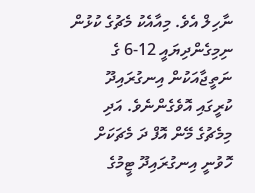ނާހިލް އެވެ. މިއާއެކު މެޗުގެ ކުޅުން ނިމިގެންދިޔައީ 12-6 ގެ ނަތީޖާއަކުން އިނގުރައިދޫ ކުރީގައި އޮވެގެންނެވެ. އަދި މިމެޗުގެ މޭން އޮފް ދަ މެޗަކަށް ހޮވުނީ އިނގުރައިދޫ ޓީމުގެ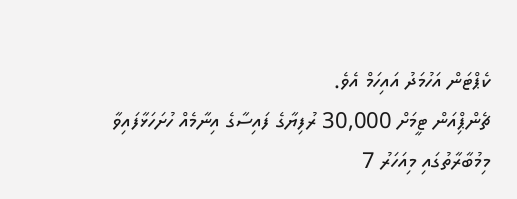ކެޕްޓަން އަހުމަދު އައިހަމް އެވެ.
ޗެންޕިްއަން ޓީމަށް 30,000 ރުފިޔާގެ ފައިސާގެ އިނާމެއް ހުށަހަޅާފައިވާ މިމުބާރާތުގައި މިއަހަރު 7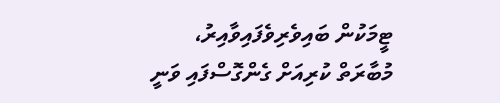ޓީމަކުން ބައިވެރިވެފައިވާއިރު، މުބާރަތް ކުރިއަށް ގެންގޮސްފައި ވަނީ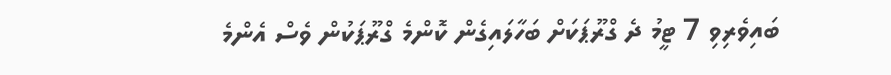ބައިވެރިވި 7 ޓީމު ދެ ގްރޫޕަކަށް ބަހާލައިގެން ކޮންމެ ގްރޫޕަކުން ވެސް އެންމެ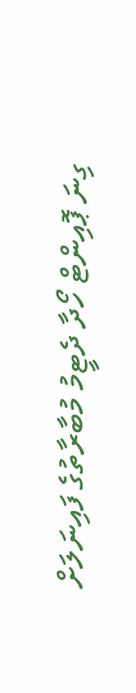ގިނަ ޕޮއިންޓް ހޯދާ ދެޓީމު މުބާރާތުގެ ފައިނަލަށް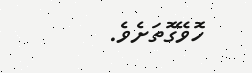ހޮވޭގޮތަށެވެ.